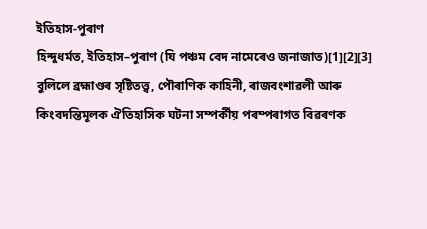ইতিহাস-পুৰাণ
হিন্দুধৰ্মত, ইতিহাস–পুৰাণ (যি পঞ্চম বেদ নামেৰেও জনাজাত)[1][2][3] বুলিলে ব্ৰহ্মাণ্ডৰ সৃষ্টিতত্ত্ব, পৌৰাণিক কাহিনী, ৰাজবংশাৱলী আৰু কিংবদন্তিমূলক ঐতিহাসিক ঘটনা সম্পৰ্কীয় পৰম্পৰাগত বিৱৰণক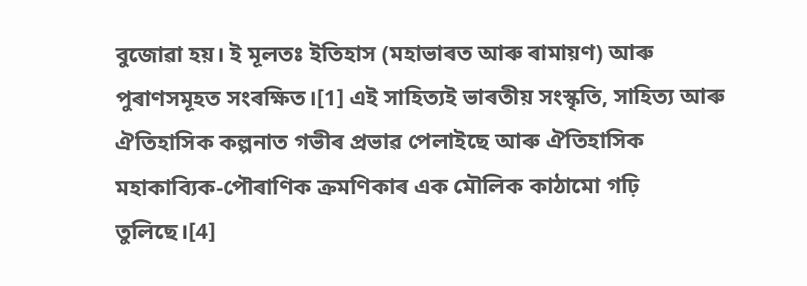বুজোৱা হয়। ই মূলতঃ ইতিহাস (মহাভাৰত আৰু ৰামায়ণ) আৰু পুৰাণসমূহত সংৰক্ষিত।[1] এই সাহিত্যই ভাৰতীয় সংস্কৃতি, সাহিত্য আৰু ঐতিহাসিক কল্পনাত গভীৰ প্ৰভাৱ পেলাইছে আৰু ঐতিহাসিক মহাকাব্যিক-পৌৰাণিক ক্ৰমণিকাৰ এক মৌলিক কাঠামো গঢ়ি তুলিছে।[4]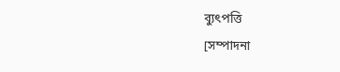ব্যুৎপত্তি
[সম্পাদনা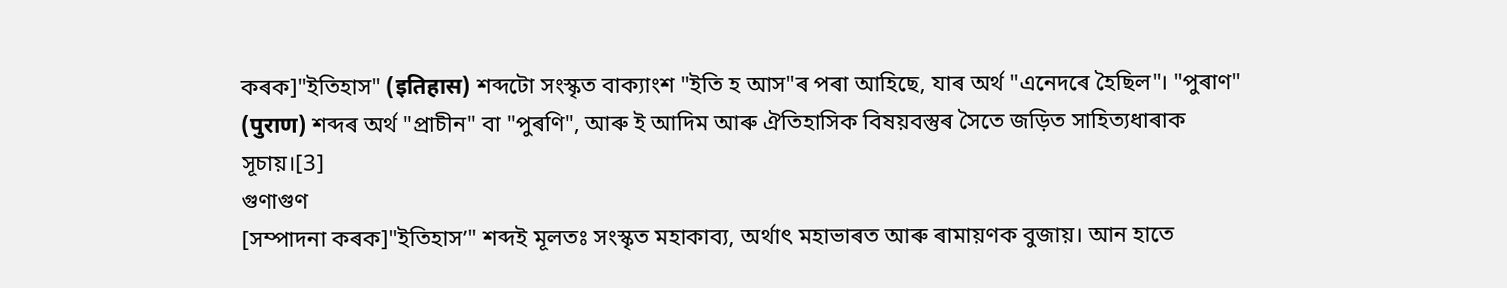কৰক]"ইতিহাস" (इतिहास) শব্দটো সংস্কৃত বাক্যাংশ "ইতি হ আস"ৰ পৰা আহিছে, যাৰ অৰ্থ "এনেদৰে হৈছিল"। "পুৰাণ" (पुराण) শব্দৰ অৰ্থ "প্ৰাচীন" বা "পুৰণি", আৰু ই আদিম আৰু ঐতিহাসিক বিষয়বস্তুৰ সৈতে জড়িত সাহিত্যধাৰাক সূচায়।[3]
গুণাগুণ
[সম্পাদনা কৰক]"ইতিহাস’" শব্দই মূলতঃ সংস্কৃত মহাকাব্য, অৰ্থাৎ মহাভাৰত আৰু ৰামায়ণক বুজায়। আন হাতে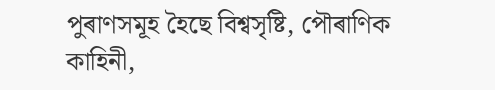পুৰাণসমূহ হৈছে বিশ্বসৃষ্টি, পৌৰাণিক কাহিনী,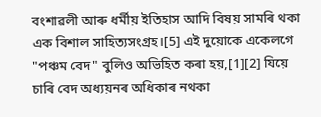বংশাৱলী আৰু ধৰ্মীয় ইতিহাস আদি বিষয় সামৰি থকা এক বিশাল সাহিত্যসংগ্ৰহ।[5] এই দুয়োকে একেলগে "পঞ্চম বেদ" বুলিও অভিহিত কৰা হয়,[1][2] যিয়ে চাৰি বেদ অধ্যয়নৰ অধিকাৰ নথকা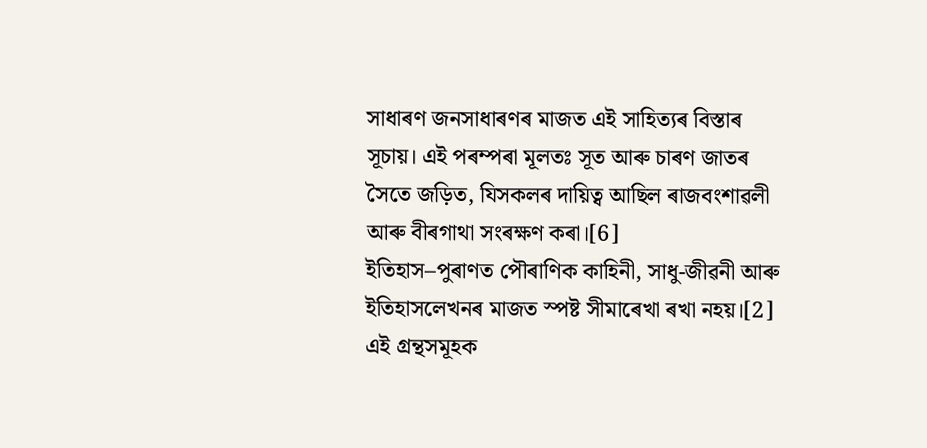সাধাৰণ জনসাধাৰণৰ মাজত এই সাহিত্যৰ বিস্তাৰ সূচায়। এই পৰম্পৰা মূলতঃ সূত আৰু চাৰণ জাতৰ সৈতে জড়িত, যিসকলৰ দায়িত্ব আছিল ৰাজবংশাৱলী আৰু বীৰগাথা সংৰক্ষণ কৰা।[6]
ইতিহাস–পুৰাণত পৌৰাণিক কাহিনী, সাধু-জীৱনী আৰু ইতিহাসলেখনৰ মাজত স্পষ্ট সীমাৰেখা ৰখা নহয়।[2] এই গ্ৰন্থসমূহক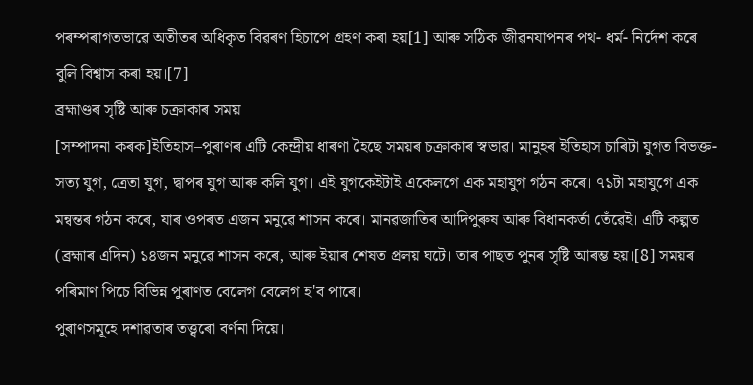পৰম্পৰাগতভাৱে অতীতৰ অধিকৃত বিৱৰণ হিচাপে গ্ৰহণ কৰা হয়[1] আৰু সঠিক জীৱনযাপনৰ পথ- ধৰ্ম- নিৰ্দেশ কৰে বুলি বিশ্বাস কৰা হয়।[7]
ব্ৰহ্মাণ্ডৰ সৃষ্টি আৰু চক্ৰাকাৰ সময়
[সম্পাদনা কৰক]ইতিহাস–পুৰাণৰ এটি কেন্দ্ৰীয় ধাৰণা হৈছে সময়ৰ চক্ৰাকাৰ স্বভাৱ। মানুহৰ ইতিহাস চাৰিটা যুগত বিভক্ত- সত্য যুগ, ত্ৰেতা যুগ, দ্বাপৰ যুগ আৰু কলি যুগ। এই যুগকেইটাই একেলগে এক মহাযুগ গঠন কৰে। ৭১টা মহাযুগে এক মন্বন্তৰ গঠন কৰে, যাৰ ওপৰত এজন মনুৱে শাসন কৰে। মানৱজাতিৰ আদিপুৰুষ আৰু বিধানকৰ্তা তেঁৱেই। এটি কল্পত (ব্ৰহ্মাৰ এদিন) ১৪জন মনুৱে শাসন কৰে, আৰু ইয়াৰ শেষত প্ৰলয় ঘটে। তাৰ পাছত পুনৰ সৃষ্টি আৰম্ভ হয়।[8] সময়ৰ পৰিমাণ পিচে বিভিন্ন পুৰাণত বেলেগ বেলেগ হ'ব পাৰে।
পুৰাণসমূহে দশাৱতাৰ তত্ত্বৰো বৰ্ণনা দিয়ে।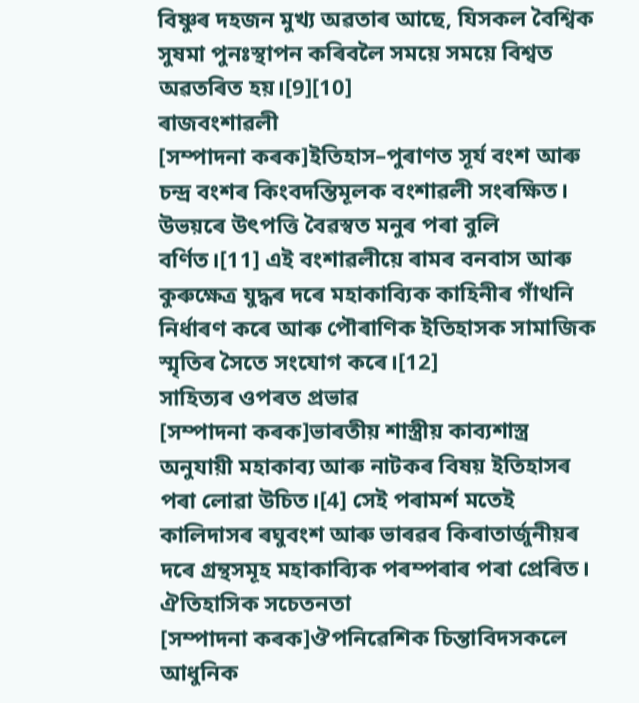বিষ্ণুৰ দহজন মুখ্য অৱতাৰ আছে, যিসকল বৈশ্বিক সুষমা পুনঃস্থাপন কৰিবলৈ সময়ে সময়ে বিশ্বত অৱতৰিত হয়।[9][10]
ৰাজবংশাৱলী
[সম্পাদনা কৰক]ইতিহাস–পুৰাণত সূৰ্য বংশ আৰু চন্দ্ৰ বংশৰ কিংবদন্তিমূলক বংশাৱলী সংৰক্ষিত। উভয়ৰে উৎপত্তি বৈৱস্বত মনুৰ পৰা বুলি বৰ্ণিত।[11] এই বংশাৱলীয়ে ৰামৰ বনবাস আৰু কুৰুক্ষেত্ৰ যুদ্ধৰ দৰে মহাকাব্যিক কাহিনীৰ গাঁথনি নিৰ্ধাৰণ কৰে আৰু পৌৰাণিক ইতিহাসক সামাজিক স্মৃতিৰ সৈতে সংযোগ কৰে।[12]
সাহিত্যৰ ওপৰত প্ৰভাৱ
[সম্পাদনা কৰক]ভাৰতীয় শাস্ত্ৰীয় কাব্যশাস্ত্ৰ অনুযায়ী মহাকাব্য আৰু নাটকৰ বিষয় ইতিহাসৰ পৰা লোৱা উচিত।[4] সেই পৰামৰ্শ মতেই কালিদাসৰ ৰঘুবংশ আৰু ভাৰৱৰ কিৰাতাৰ্জুনীয়ৰ দৰে গ্ৰন্থসমূহ মহাকাব্যিক পৰম্পৰাৰ পৰা প্ৰেৰিত।
ঐতিহাসিক সচেতনতা
[সম্পাদনা কৰক]ঔপনিৱেশিক চিন্তাবিদসকলে আধুনিক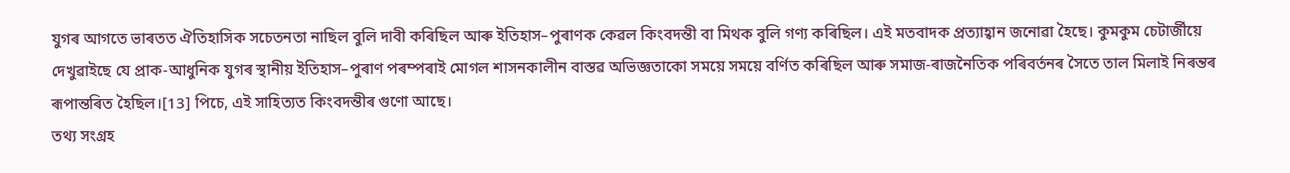যুগৰ আগতে ভাৰতত ঐতিহাসিক সচেতনতা নাছিল বুলি দাবী কৰিছিল আৰু ইতিহাস–পুৰাণক কেৱল কিংবদন্তী বা মিথক বুলি গণ্য কৰিছিল। এই মতবাদক প্ৰত্যাহ্বান জনোৱা হৈছে। কুমকুম চেটাৰ্জীয়ে দেখুৱাইছে যে প্ৰাক-আধুনিক যুগৰ স্থানীয় ইতিহাস–পুৰাণ পৰম্পৰাই মোগল শাসনকালীন বাস্তৱ অভিজ্ঞতাকো সময়ে সময়ে বৰ্ণিত কৰিছিল আৰু সমাজ-ৰাজনৈতিক পৰিবর্তনৰ সৈতে তাল মিলাই নিৰন্তৰ ৰূপান্তৰিত হৈছিল।[13] পিচে, এই সাহিত্যত কিংবদন্তীৰ গুণো আছে।
তথ্য সংগ্ৰহ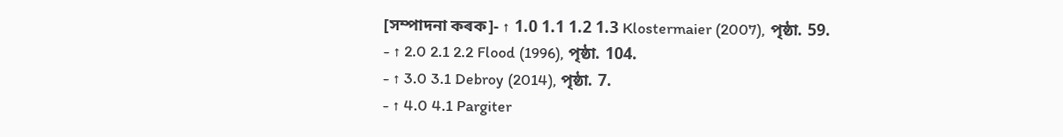[সম্পাদনা কৰক]- ↑ 1.0 1.1 1.2 1.3 Klostermaier (2007), পৃষ্ঠা. 59.
- ↑ 2.0 2.1 2.2 Flood (1996), পৃষ্ঠা. 104.
- ↑ 3.0 3.1 Debroy (2014), পৃষ্ঠা. 7.
- ↑ 4.0 4.1 Pargiter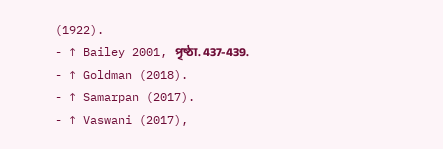(1922).
- ↑ Bailey 2001, পৃষ্ঠা. 437-439.
- ↑ Goldman (2018).
- ↑ Samarpan (2017).
- ↑ Vaswani (2017),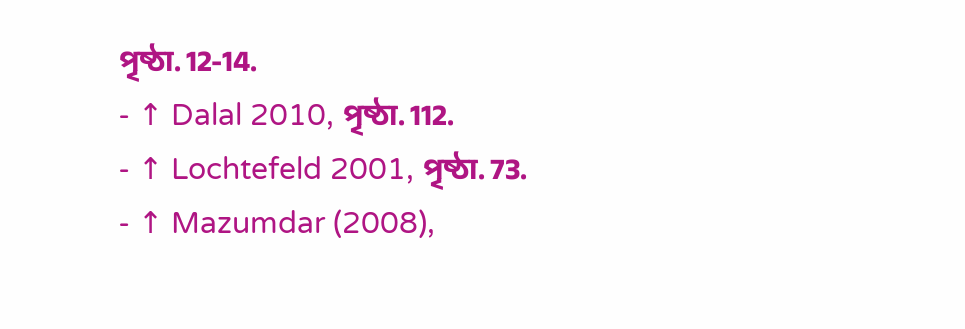পৃষ্ঠা. 12-14.
- ↑ Dalal 2010, পৃষ্ঠা. 112.
- ↑ Lochtefeld 2001, পৃষ্ঠা. 73.
- ↑ Mazumdar (2008),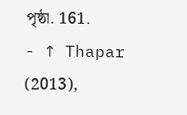পৃষ্ঠা. 161.
- ↑ Thapar (2013),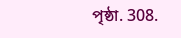পৃষ্ঠা. 308.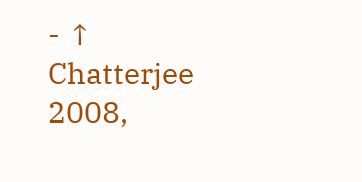- ↑ Chatterjee 2008,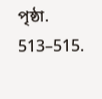পৃষ্ঠা. 513–515.